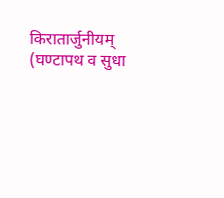किरातार्जुनीयम् (घण्टापथ व सुधा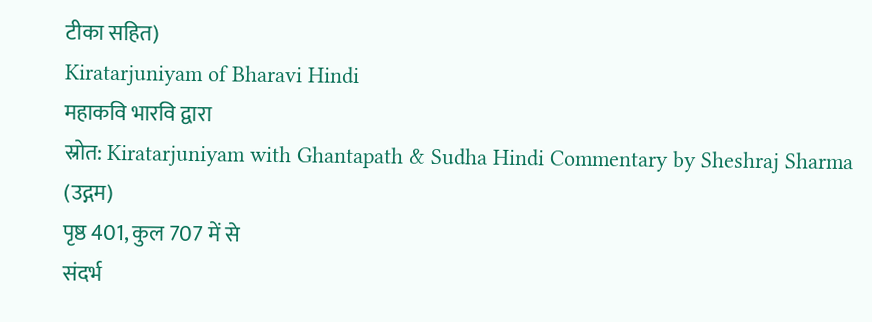टीका सहित)
Kiratarjuniyam of Bharavi Hindi
महाकवि भारवि द्वारा
स्रोत: Kiratarjuniyam with Ghantapath & Sudha Hindi Commentary by Sheshraj Sharma (उद्गम)
पृष्ठ 401, कुल 707 में से
संदर्भ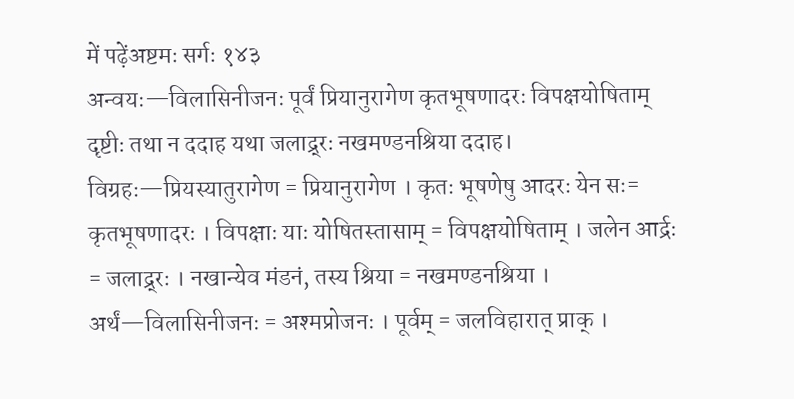में पढ़ेंअष्टमः सर्गः १४३
अन्वयः—विलासिनीजनः पूर्वं प्रियानुरागेण कृतभूषणादरः विपक्षयोषिताम् दृष्टीः तथा न ददाह यथा जलाद्र्रः नखमण्डनश्रिया ददाह।
विग्रहः—प्रियस्यातुरागेण = प्रियानुरागेण । कृतः भूषणेषु आदरः येन सः= कृतभूषणादरः । विपक्षाः याः योषितस्तासाम् = विपक्षयोषिताम् । जलेन आर्द्रः = जलाद्र्रः । नखान्येव मंडनं, तस्य श्रिया = नखमण्डनश्रिया ।
अर्थं—विलासिनीजनः = अश्मप्रोजनः । पूर्वम् = जलविहारात् प्राक् ।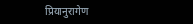प्रियानुरागेण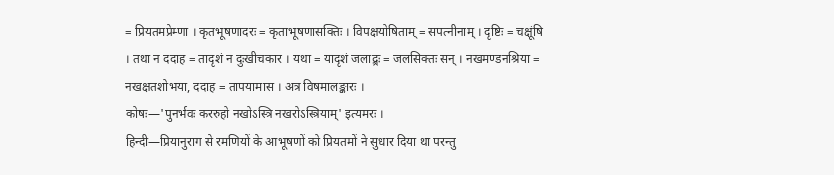= प्रियतमप्रेम्णा । कृतभूषणादरः = कृताभूषणासक्तिः । विपक्षयोषिताम् = सपत्नीनाम् । दृष्टिः = चक्षूंषि । तथा न ददाह = तादृशं न दुःखीचकार । यथा = यादृशं जलाद्र्रः = जलसिक्तः सन् । नखमण्डनश्रिया = नखक्षतशोभया, ददाह = तापयामास । अत्र विषमालङ्कारः ।
कोषः—'पुनर्भवः कररुहो नखोऽस्त्रि नखरोऽस्त्रियाम्' इत्यमरः ।
हिन्दी—प्रियानुराग से रमणियों के आभूषणों को प्रियतमों ने सुधार दिया था परन्तु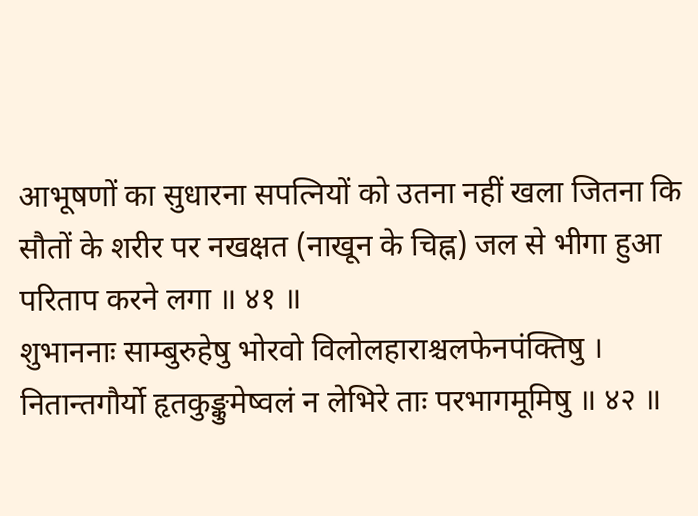आभूषणों का सुधारना सपत्नियों को उतना नहीं खला जितना कि सौतों के शरीर पर नखक्षत (नाखून के चिह्न) जल से भीगा हुआ परिताप करने लगा ॥ ४१ ॥
शुभाननाः साम्बुरुहेषु भोरवो विलोलहाराश्चलफेनपंक्तिषु ।
नितान्तगौर्यो हृतकुङ्कुमेष्वलं न लेभिरे ताः परभागमूमिषु ॥ ४२ ॥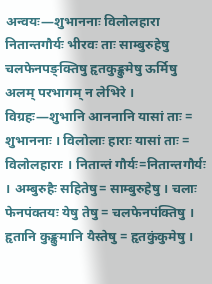अन्वयः—शुभाननाः विलोलहारा नितान्तगौर्यः भीरवः ताः साम्बुरुहेषु चलफेनपङ्क्तिषु हृतकुङ्कुमेषु ऊर्मिषु अलम् परभागम् न लेभिरे ।
विग्रहः—शुभानि आननानि यासां ताः = शुभाननाः । विलोलाः हाराः यासां ताः = विलोलहाराः । नितान्तं गौर्यः=नितान्तगौर्यः । अम्बुरुहैः सहितेषु= साम्बुरुहेषु । चलाः फेनपंक्तयः येषु तेषु = चलफेनपंक्तिषु । हृतानि कुङ्कुमानि यैस्तेषु = हृतकुंकुमेषु ।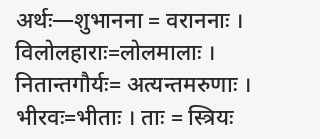अर्थः—शुभानना = वराननाः । विलोलहाराः=लोलमालाः । नितान्तगौर्यः= अत्यन्तमरुणाः । भीरवः=भीताः । ताः = स्त्रियः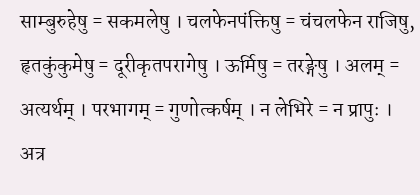साम्बुरुहेषु = सकमलेषु । चलफेनपंक्तिषु = चंचलफेन राजिषु, हृतकुंकुमेषु = दूरीकृतपरागेषु । ऊर्मिषु = तरङ्गेषु । अलम् = अत्यर्थम् । परभागम् = गुणोत्कर्षम् । न लेभिरे = न प्रापुः । अत्र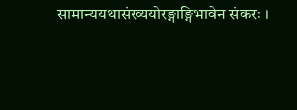सामान्ययथासंख्ययोरङ्गाङ्गिभावेन संकरः ।